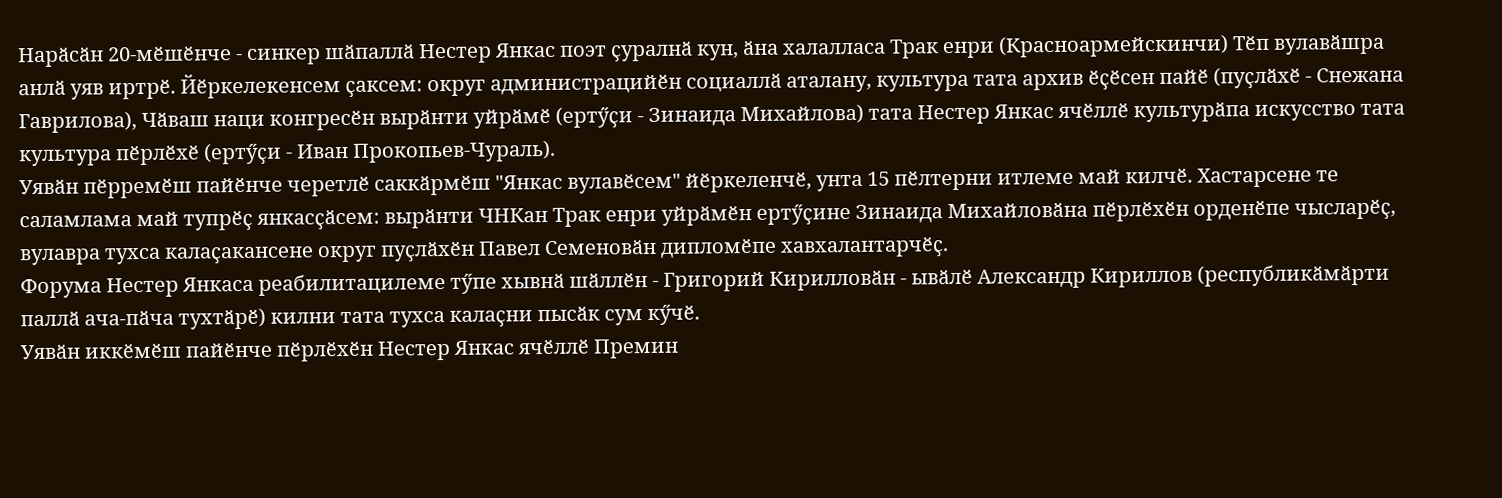Нарӑсӑн 20-мӗшӗнче - синкер шӑпаллӑ Нестер Янкас поэт ҫуралнӑ кун, ӑна халалласа Трак енри (Красноармейскинчи) Тӗп вулавӑшра анлӑ уяв иртрӗ. Йӗркелекенсем ҫаксем: округ администрацийӗн социаллӑ аталану, культура тата архив ӗҫӗсен пайӗ (пуҫлӑхӗ - Снежана Гаврилова), Чӑваш наци конгресӗн вырӑнти уйрӑмӗ (ертӳҫи - Зинаида Михайлова) тата Нестер Янкас ячӗллӗ культурӑпа искусство тата культура пӗрлӗхӗ (ертӳҫи - Иван Прокопьев-Чураль).
Уявӑн пӗрремӗш пайӗнче черетлӗ саккӑрмӗш "Янкас вулавӗсем" йӗркеленчӗ, унта 15 пӗлтерни итлеме май килчӗ. Хастарсене те саламлама май тупрӗҫ янкасҫӑсем: вырӑнти ЧНКан Трак енри уйрӑмӗн ертӳҫине Зинаида Михайловӑна пӗрлӗхӗн орденӗпе чысларӗҫ, вулавра тухса калаҫакансене округ пуҫлӑхӗн Павел Семеновӑн дипломӗпе хавхалантарчӗҫ.
Форума Нестер Янкаса реабилитацилеме тӳпе хывнӑ шӑллӗн - Григорий Кирилловӑн - ывӑлӗ Александр Кириллов (республикӑмӑрти паллӑ ача-пӑча тухтӑрӗ) килни тата тухса калаҫни пысӑк сум кӳчӗ.
Уявӑн иккӗмӗш пайӗнче пӗрлӗхӗн Нестер Янкас ячӗллӗ Премин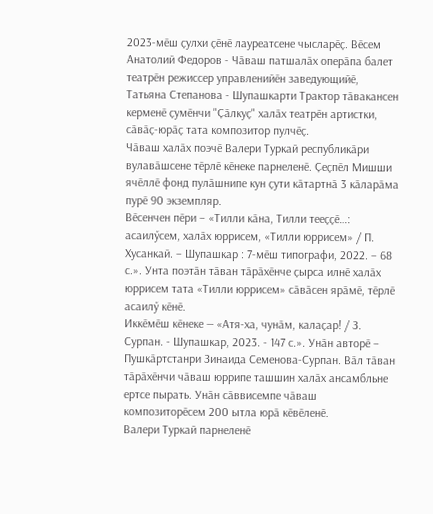2023-мӗш ҫулхи ҫӗнӗ лауреатсене чысларӗҫ. Вӗсем Анатолий Федоров - Чӑваш патшалӑх оперӑпа балет театрӗн режиссер управленийӗн заведующийӗ, Татьяна Степанова - Шупашкарти Трактор тӑвакансен керменӗ ҫумӗнчи "Ҫӑлкуҫ" халӑх театрӗн артистки, сӑвӑҫ-юрӑҫ тата композитор пулчӗҫ.
Чӑваш халӑх поэчӗ Валери Туркай республикӑри вулавӑшсене тӗрлӗ кӗнеке парнеленӗ. Ҫеҫпӗл Мишши ячӗллӗ фонд пулӑшнипе кун ҫути кӑтартнӑ 3 кӑларӑма пурӗ 90 экземпляр.
Вӗсенчен пӗри – «Тилли кӑна, Тилли тееҫҫӗ…: асаилӳсем, халӑх юррисем, «Тилли юррисем» / П. Хусанкай. – Шупашкар : 7-мӗш типографи, 2022. – 68 с.». Унта поэтӑн тӑван тӑрӑхӗнче ҫырса илнӗ халӑх юррисем тата «Тилли юррисем» сӑвӑсен ярӑмӗ, тӗрлӗ асаилӳ кӗнӗ.
Иккӗмӗш кӗнеке — «Атя-ха, чунӑм, калаҫар! / З. Сурпан. - Шупашкар, 2023. - 147 с.». Унӑн авторӗ – Пушкӑртстанри Зинаида Семенова-Сурпан. Вӑл тӑван тӑрӑхӗнчи чӑваш юррипе ташшин халӑх ансамбльне ертсе пырать. Унӑн сӑввисемпе чӑваш композиторӗсем 200 ытла юрӑ кӗвӗленӗ.
Валери Туркай парнеленӗ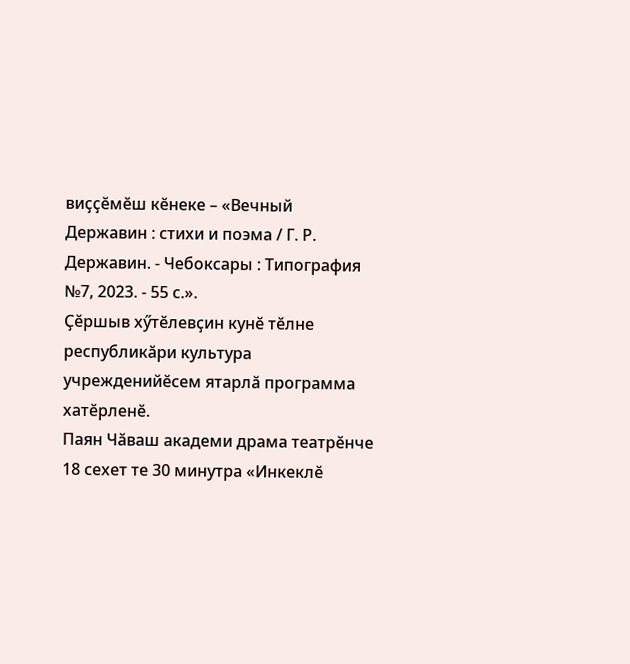виҫҫӗмӗш кӗнеке – «Вечный Державин : стихи и поэма / Г. Р. Державин. - Чебоксары : Типография №7, 2023. - 55 с.».
Ҫӗршыв хӳтӗлевҫин кунӗ тӗлне республикӑри культура учрежденийӗсем ятарлӑ программа хатӗрленӗ.
Паян Чӑваш академи драма театрӗнче 18 сехет те 30 минутра «Инкеклӗ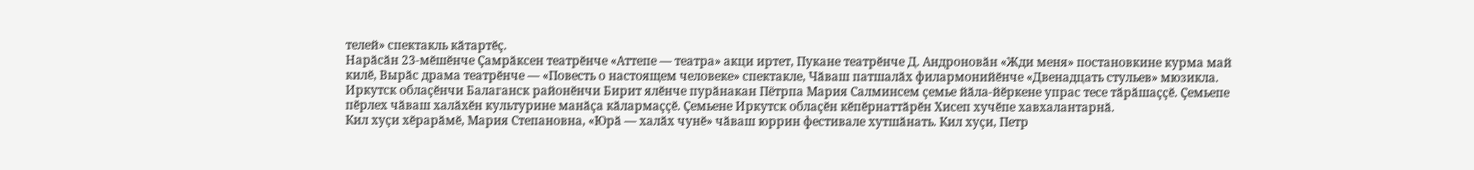телей» спектакль кӑтартӗҫ.
Нарӑсӑн 23-мӗшӗнче Ҫамрӑксен театрӗнче «Аттепе — театра» акци иртет, Пукане театрӗнче Д. Андроновӑн «Жди меня» постановкине курма май килӗ, Вырӑс драма театрӗнче — «Повесть о настоящем человеке» спектакле, Чӑваш патшалӑх филармонийӗнче «Двенадцать стульев» мюзикла.
Иркутск облаҫӗнчи Балаганск районӗнчи Бирит ялӗнче пурӑнакан Пётрпа Мария Салминсем ҫемье йӑла-йӗркене упрас тесе тӑрӑшаҫҫӗ. Ҫемьепе пӗрлех чӑваш халӑхӗн культурине манӑҫа кӑлармаҫҫӗ. Ҫемьене Иркутск облаҫӗн кӗпӗрнаттӑрӗн Хисеп хучӗпе хавхалантарнӑ.
Кил хуҫи хӗрарӑмӗ, Мария Степановна, «Юрӑ — халӑх чунӗ» чӑваш юррин фестивале хутшӑнать. Кил хуҫи, Петр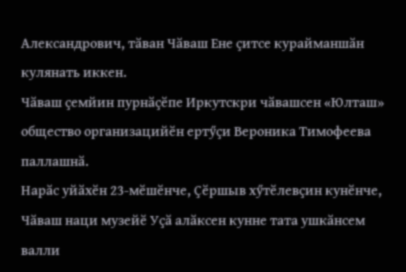Александрович, тӑван Чӑваш Ене ҫитсе курайманшӑн кулянать иккен.
Чӑваш ҫемйин пурнӑҫӗпе Иркутскри чӑвашсен «Юлташ» общество организацийӗн ертӳҫи Вероника Тимофеева паллашнӑ.
Нарӑс уйӑхӗн 23-мӗшӗнче, Ҫӗршыв хӳтӗлевҫин кунӗнче, Чӑваш наци музейӗ Уҫӑ алӑксен кунне тата ушкӑнсем валли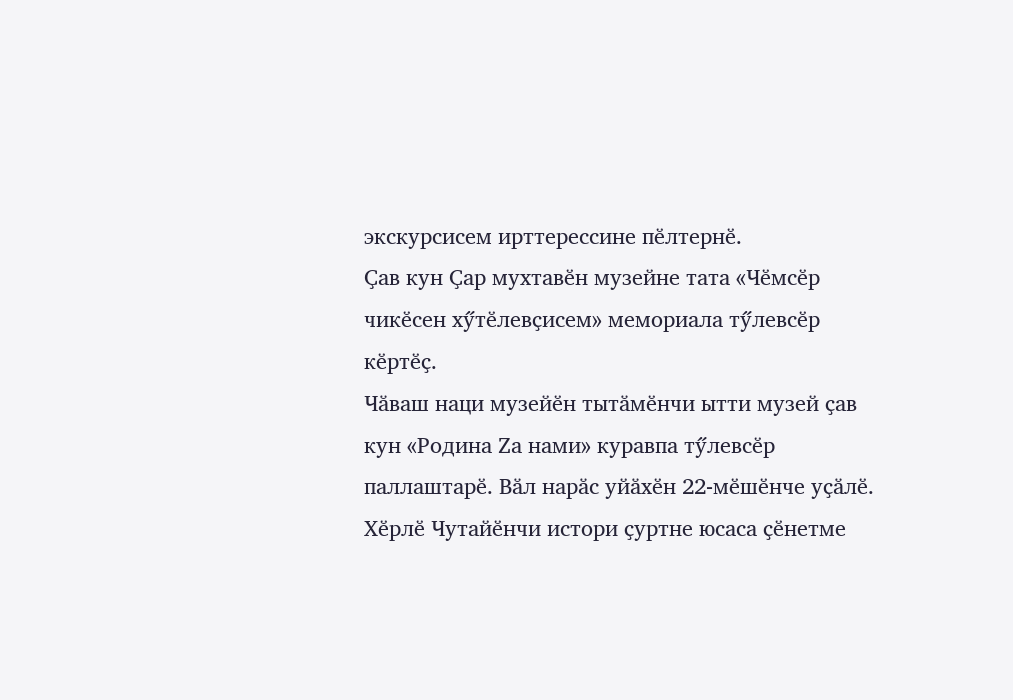экскурсисем ирттерессине пӗлтернӗ.
Ҫав кун Ҫар мухтавӗн музейне тата «Чӗмсӗр чикӗсен хӳтӗлевҫисем» мемориала тӳлевсӗр кӗртӗҫ.
Чӑваш наци музейӗн тытӑмӗнчи ытти музей ҫав кун «Родина Zа нами» куравпа тӳлевсӗр паллаштарӗ. Вӑл нарӑс уйӑхӗн 22-мӗшӗнче уҫӑлӗ.
Хӗрлӗ Чутайӗнчи истори ҫуртне юсаса ҫӗнетме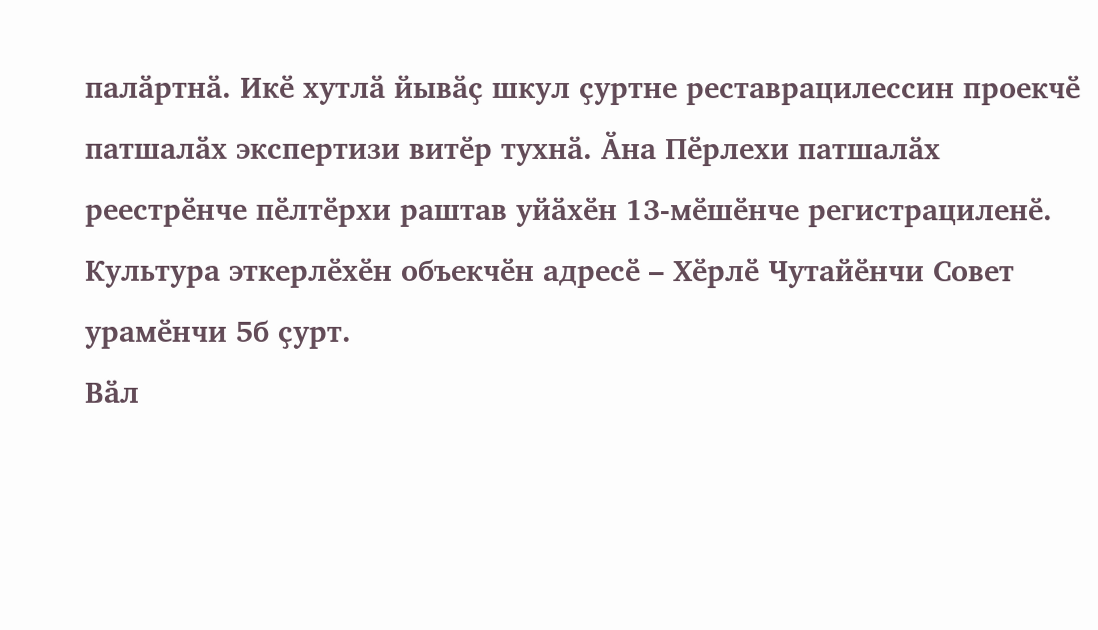палӑртнӑ. Икӗ хутлӑ йывӑҫ шкул ҫуртне реставрацилессин проекчӗ патшалӑх экспертизи витӗр тухнӑ. Ӑна Пӗрлехи патшалӑх реестрӗнче пӗлтӗрхи раштав уйӑхӗн 13-мӗшӗнче регистрациленӗ.
Культура эткерлӗхӗн объекчӗн адресӗ – Хӗрлӗ Чутайӗнчи Совет урамӗнчи 5б ҫурт.
Вӑл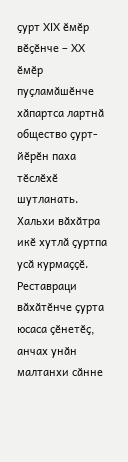ҫурт XIX ӗмӗр вӗҫӗнче – XX ӗмӗр пуҫламӑшӗнче хӑпартса лартнӑ общество ҫурт-йӗрӗн паха тӗслӗхӗ шутланать. Хальхи вӑхӑтра икӗ хутлӑ ҫуртпа усӑ курмаҫҫӗ.
Реставраци вӑхӑтӗнче ҫурта юсаса ҫӗнетӗҫ, анчах унӑн малтанхи сӑнне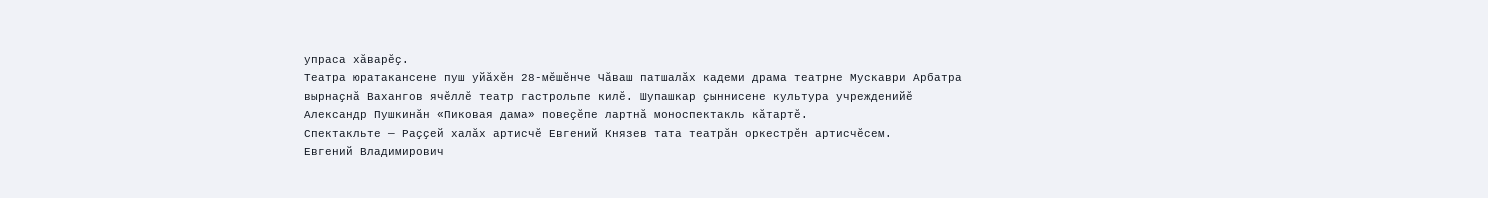упраса хӑварӗҫ.
Театра юратакансене пуш уйӑхӗн 28-мӗшӗнче Чӑваш патшалӑх кадеми драма театрне Мускаври Арбатра вырнаҫнӑ Вахангов ячӗллӗ театр гастрольпе килӗ. Шупашкар ҫыннисене культура учрежденийӗ Александр Пушкинӑн «Пиковая дама» повеҫӗпе лартнӑ моноспектакль кӑтартӗ.
Спектакльте — Раҫҫей халӑх артисчӗ Евгений Князев тата театрӑн оркестрӗн артисчӗсем.
Евгений Владимирович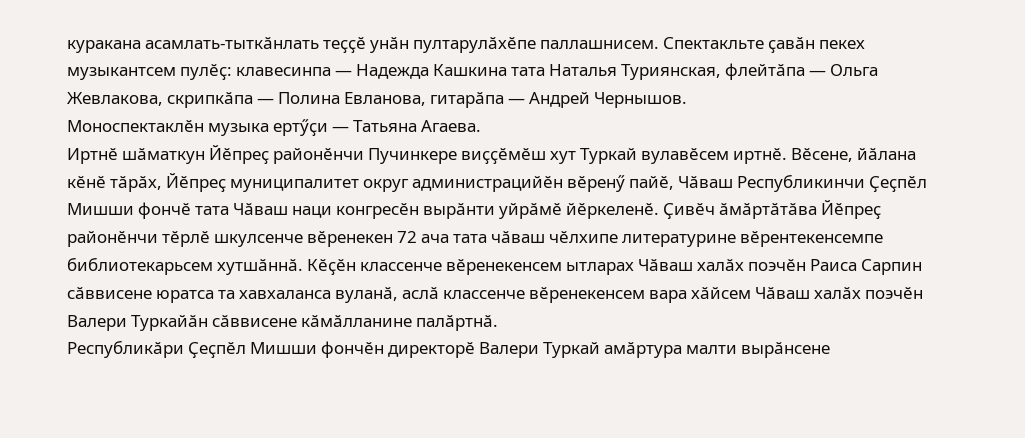куракана асамлать-тыткӑнлать теҫҫӗ унӑн пултарулӑхӗпе паллашнисем. Спектакльте ҫавӑн пекех музыкантсем пулӗҫ: клавесинпа — Надежда Кашкина тата Наталья Туриянская, флейтӑпа — Ольга Жевлакова, скрипкӑпа — Полина Евланова, гитарӑпа — Андрей Чернышов.
Моноспектаклӗн музыка ертӳҫи — Татьяна Агаева.
Иртнӗ шӑматкун Йӗпреҫ районӗнчи Пучинкере виҫҫӗмӗш хут Туркай вулавӗсем иртнӗ. Вӗсене, йӑлана кӗнӗ тӑрӑх, Йӗпреҫ муниципалитет округ администрацийӗн вӗренӳ пайӗ, Чӑваш Республикинчи Ҫеҫпӗл Мишши фончӗ тата Чӑваш наци конгресӗн вырӑнти уйрӑмӗ йӗркеленӗ. Ҫивӗч ӑмӑртӑтӑва Йӗпреҫ районӗнчи тӗрлӗ шкулсенче вӗренекен 72 ача тата чӑваш чӗлхипе литературине вӗрентекенсемпе библиотекарьсем хутшӑннӑ. Кӗҫӗн классенче вӗренекенсем ытларах Чӑваш халӑх поэчӗн Раиса Сарпин сӑввисене юратса та хавхаланса вуланӑ, аслӑ классенче вӗренекенсем вара хӑйсем Чӑваш халӑх поэчӗн Валери Туркайӑн сӑввисене кӑмӑлланине палӑртнӑ.
Республикӑри Ҫеҫпӗл Мишши фончӗн директорӗ Валери Туркай амӑртура малти вырӑнсене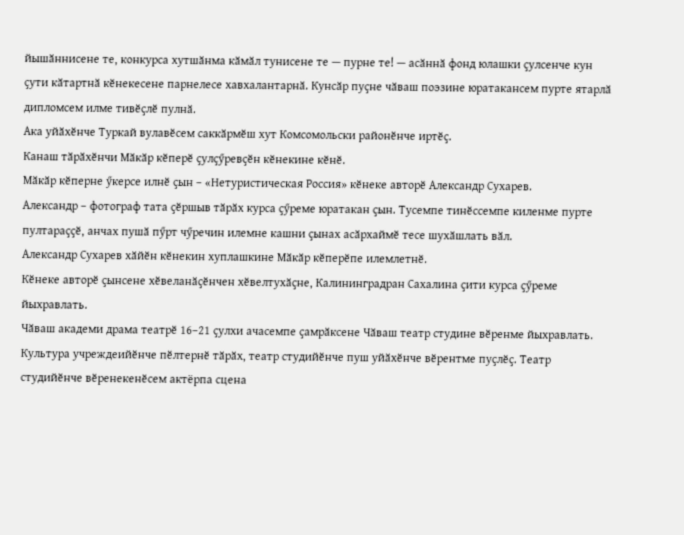йышӑннисене те, конкурса хутшӑнма кӑмӑл тунисене те — пурне те! — асӑннӑ фонд юлашки ҫулсенче кун ҫути кӑтартнӑ кӗнекесене парнелесе хавхалантарнӑ. Кунсӑр пуҫне чӑваш поэзине юратакансем пурте ятарлӑ дипломсем илме тивӗҫлӗ пулнӑ.
Ака уйӑхӗнче Туркай вулавӗсем саккӑрмӗш хут Комсомольски районӗнче иртӗҫ.
Канаш тӑрӑхӗнчи Мӑкӑр кӗперӗ ҫулҫӳревҫӗн кӗнекине кӗнӗ.
Мӑкӑр кӗперне ӳкерсе илнӗ ҫын – «Нетуристическая Россия» кӗнеке авторӗ Александр Сухарев.
Александр – фотограф тата ҫӗршыв тӑрӑх курса ҫӳреме юратакан ҫын. Тусемпе тинӗссемпе киленме пурте пултараҫҫӗ, анчах пушӑ пӳрт чӳречин илемне кашни ҫынах асӑрхаймӗ тесе шухӑшлать вӑл.
Александр Сухарев хӑйӗн кӗнекин хуплашкине Мӑкӑр кӗперӗпе илемлетнӗ.
Кӗнеке авторӗ ҫынсене хӗвеланӑҫӗнчен хӗвелтухӑҫне, Калининградран Сахалина ҫити курса ҫӳреме йыхравлать.
Чӑваш академи драма театрӗ 16–21 ҫулхи ачасемпе ҫамрӑксене Чӑваш театр студине вӗренме йыхравлать.
Культура учреждеийӗнче пӗлтернӗ тӑрӑх, театр студийӗнче пуш уйӑхӗнче вӗрентме пуҫлӗҫ. Театр студийӗнче вӗренекенӗсем актёрпа сцена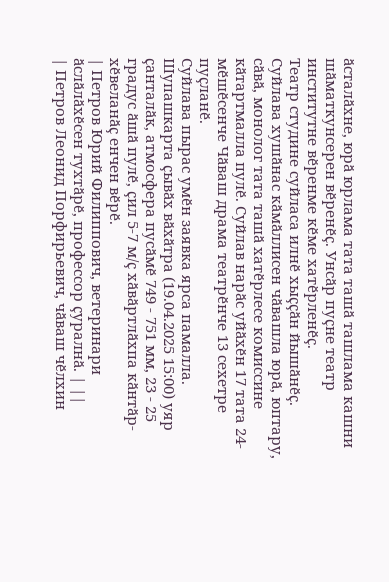ӑсталӑхне, юрӑ юрлама тата ташӑ ташлама кашни шӑматкунсерен вӗренӗҫ. Унсӑр пуҫне театр институтне вӗренме кӗме хатӗрленӗҫ.
Театр студине суйласа илнӗ хыҫҫӑн йышӑнӗҫ. Суйлава хушӑнас кӑмӑллисен чӑвашла юрӑ, юптару, сӑвӑ, монолог тата ташӑ хатӗрлесе комиссине кӑтартмалла пулӗ. Суйлав нарӑс уйӑхӗн 17 тата 24-мӗшӗсенче Чӑваш драма театрӗнче 13 сехетре пуҫланӗ.
Суйлава пырас умӗн заявка ярса памалла.
Шупашкарта ҫывӑх вӑхӑтра (19.04.2025 15:00) уяр ҫанталӑк, атмосфера пусӑмӗ 749 - 751 мм, 23 - 25 градус ӑшӑ пулӗ, ҫил 5-7 м/ҫ хӑвӑртлӑхпа кӑнтӑр-хӗвеланӑҫ енчен вӗрӗ.
| Петров Юрий Филиппович, ветеринари ӑслӑлӑхӗсен тухтӑрӗ, профессор ҫуралнӑ. | ||
| Петров Леонид Порфирьевич, чӑваш чӗлхин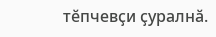тӗпчевҫи ҫуралнӑ.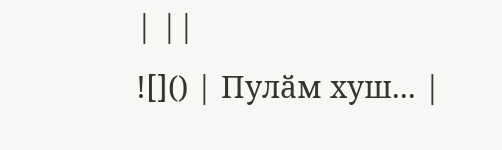| ||
![]() | Пулӑм хуш... |